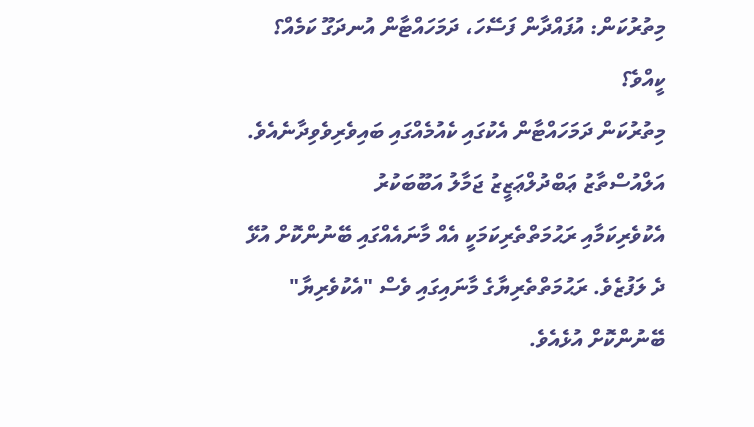މިތުރުކަން: އުފައްދާން ފަސޭހަ، ދަމަހައްޓާން އުނދަގޫ ކަމެއް؟ ކީއްވެ؟
މިތުރުކަން ދަމަހައްޓާން އެކުގައި ކެއުމެއްގައި ބައިވެރިވެވިދާނެއެވެ.
އަލްއުސްތާޒު ޢަބްދުލްޢަޒީޒު ޖަމާލު އަބޫބަކުރު
އެކުވެރިކަމާއި ރަޙުމަތްތެރިކަމަކީ އެއް މާނައެއްގައި ބޭނުންކޮށް އުޅޭ ދެ ލަފުޒެވެ. ރަޙުމަތްތެރިޔާގެ މާނައިގައި ވެސް "އެކުވެރިޔާ" ބޭނުންކޮށް އުޅެއެވެ.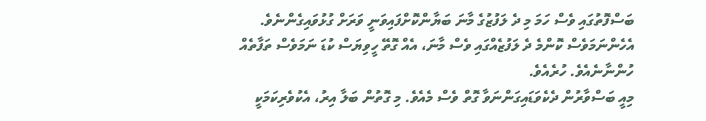ބަސްފޮތުގައި ވެސް ހަމަ މި ދެ ލަފުޒުގެ މާނަ ބަޔާންކޮށްފައިވަނީ ވަރަށް ގުޅުވައިގެންނެވެ. އެހެންނަމަވެސް ކޮންމެ ދެ ލަފުޒެއްގައި ވެސް މާނަ، އެއް ގޮތޭ ހީވިޔަސް ކުޑަ ނަމަވެސް ތަފާތެއް ހުންނާނެއެވެ. ހުރެއެވެ.
މިއީ ބަސްވާރުން ދެކެވަޑައިގަންނަވާ ގޮތް ވެސް މެއެވެ. މި ގޮތުން ބަލާ އިރު، އެކުވެރިކަމަކީ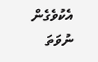އެކުވެގެން ނުވަތަ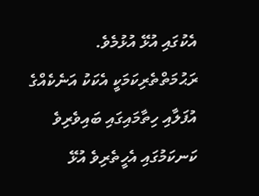އެކުގައި އުޅޭ އުޅުމެވެ. ރަޙުމަތްތެރިކަމަކީ އެކަކު އަނެކެއްގެ އުފަލާއި ހިތާމައިގައި ބައިވެރިވެ ކަނކަމުގައި އެހީތެރިވެ އުޅޭ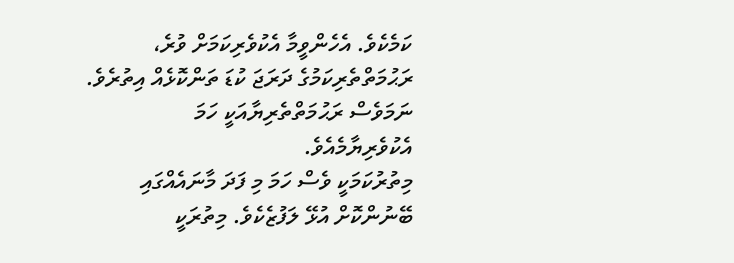ކަމެކެވެ. އެހެންވީމާ އެކުވެރިކަމަށް ވުރެ، ރަޙުމަތްތެރިކަމުގެ ދަރަޖަ ކުޑަ ތަންކޮޅެއް އިތުރެވެ. ނަމަވެސް ރަޙުމަތްތެރިޔާއަކީ ހަމަ އެކުވެރިޔާމެއެވެ.
މިތުރުކަމަކީ ވެސް ހަމަ މި ފަދަ މާނައެއްގައި ބޭނުންކޮށް އުޅޭ ލަފުޒެކެވެ. މިތުރަކީ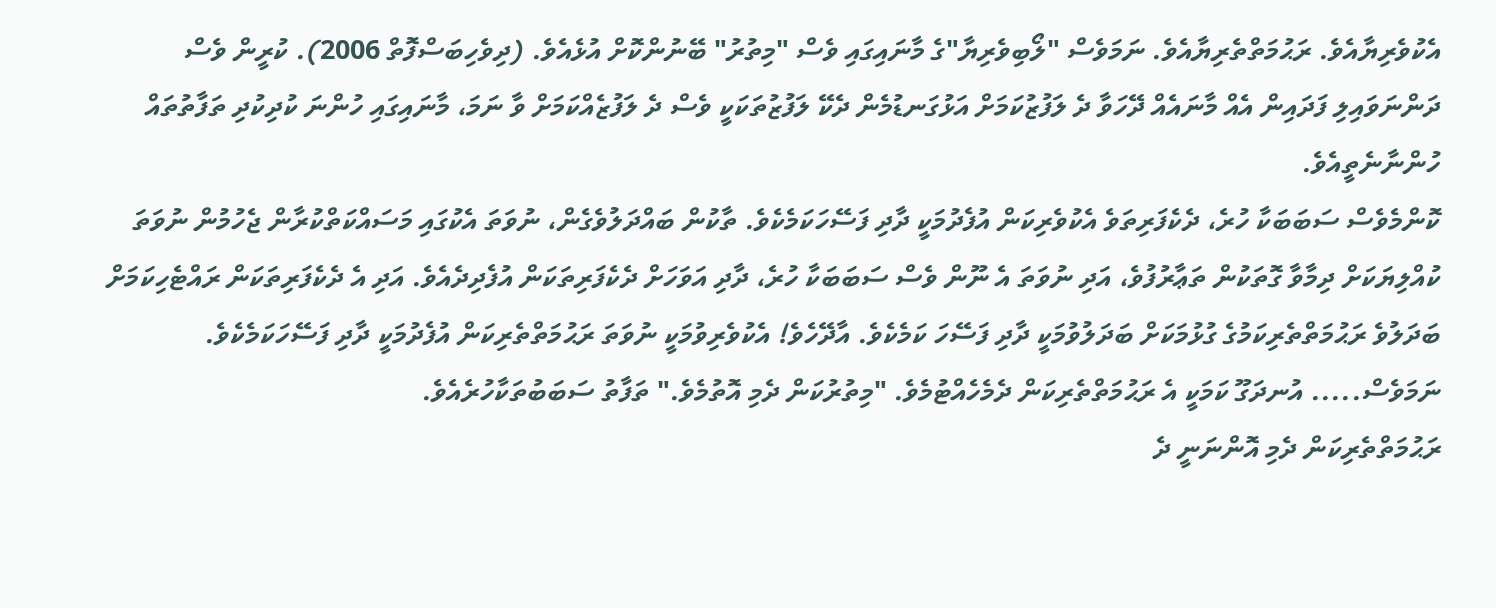އެކުވެރިޔާއެވެ. ރަޙުމަތްތެރިޔާއެވެ. ނަމަވެސް "ލޯބިވެރިޔާ"ގެ މާނައިގައި ވެސް "މިތުރު" ބޭނުންކޮށް އުޅެއެވެ. (ދިވެހިބަސްފޮތް 2006). ކުރީން ވެސް ދަންނަވައިލި ފަދައިން އެއް މާނައެއް ދޭހަވާ ދެ ލަފުޒުކަމަށް އަޅުގަނޑުމެން ދެކޭ ލަފުޒުތަކަކީ ވެސް ދެ ލަފުޒެއްކަމަށް ވާ ނަމަ، މާނައިގައި ހުންނަ ކުދިކުދި ތަފާތުތައް ހުންނާނެތީއެވެ.
ކޮންމެވެސް ސަބަބަކާ ހުރެ، ދެކެފަރިތަވެ އެކުވެރިކަން އުފެދުމަކީ ދާދި ފަސޭހަކަމެކެވެ. ތާކުން ބައްދަލުވެގެން، ނުވަތަ އެކުގައި މަސައްކަތްކުރާން ޖެހުމުން ނުވަތަ ކުއްލިޔަކަށް ދިމާވާ ގޮތަކުން ތަޢާރުފުވެ، އަދި ނުވަތަ އެ ނޫން ވެސް ސަބަބަކާ ހުރެ، ދާދި އަވަހަށް ދެކެފަރިތަކަން އުފެދިދެއެވެ. އަދި އެ ދެކެފަރިތަކަން ރައްޓެހިކަމަށް ބަދަލުވެ ރަޙުމަތްތެރިކަމުގެ ގުޅުމަކަށް ބަދަލުވުމަކީ ދާދި ފަސޭހަ ކަމެކެވެ. އާދޭހެވެ! އެކުވެރިވުމަކީ ނުވަތަ ރަޙުމަތްތެރިކަން އުފެދުމަކީ ދާދި ފަސޭހަކަމެކެވެ. ނަމަވެސް..... އުނދަގޫ ކަމަކީ އެ ރަޙުމަތްތެރިކަން ދެމެހެއްޓުމެވެ. "މިތުރުކަން ދެމި އޮތުމެވެ." ތަފާތު ސަބަބުތަކާހުރެއެވެ.
ރަޙުމަތްތެރިކަން ދެމި އޮންނަނީ ދެ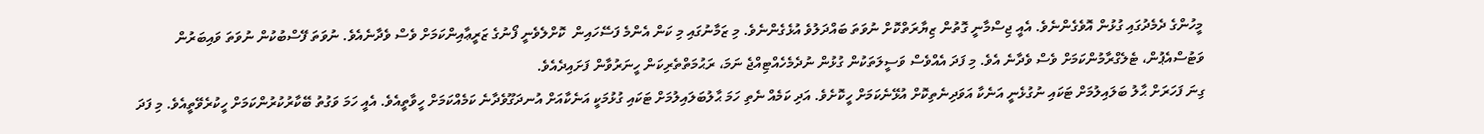މީހުންގެ ދެމެދުގައި ގުޅުން އޮވެގެންނެވެ. އެއީ ޖިސްމާނީ ގޮތުން ޒިޔާރަތްކޮށް ނުވަތަ ބައްދަލުވެ އުޅެގެންނެވެ. މި ޒަމާނުގައި މި ކަން އެންމެ ފަސޭހައިން  ކޮށްލެވެނީ ފޯނުގެ ޒަރީޢާއިންކަމަށް ވެސް ވެދާނެއެވެ. ނުވަތަ ފޭސްބުކުން ނުވަތަ ވައިބަރުން ވަޓުސްއެޕުން، ޓެލެގްރާމުންކަމަށް ވެސް ވެދާނެ އެވެ. މި ފަދަ އެއްވެސް ވަސީލަތަކުން ގުޅުން ނުދެމެހެއްޓިއްޖެ ނަމަ، ރަޙުމަތްތެރިކަން ހީނަރުވާން ފަށައިދެއެވެ.
ގިނަ ފަހަރަށް ޙާލު ބަލައިލުމަށް ޓަކައި ނުގުޅެނީ އަނެކާ އަވަދިނެތިކޮށް އުޅޭނެކަމަށް ހީކޮށެވެ. އަދި ކަމެއް ނެތި ހަމަ ޙާލުބަލައިލުމަށް ޓަކައި ގުޅުމަކީ އަނެކާއަށް އުނދަގޫވެދާނެ ކަމެއްކަމަށް ހީވާތީއެވެ. އެއީ ހަމަ ވަގުތު ބޭކާރުކުރުންކަމަށް ހީކުރެވޭތީއެވެ. މި ފަދަ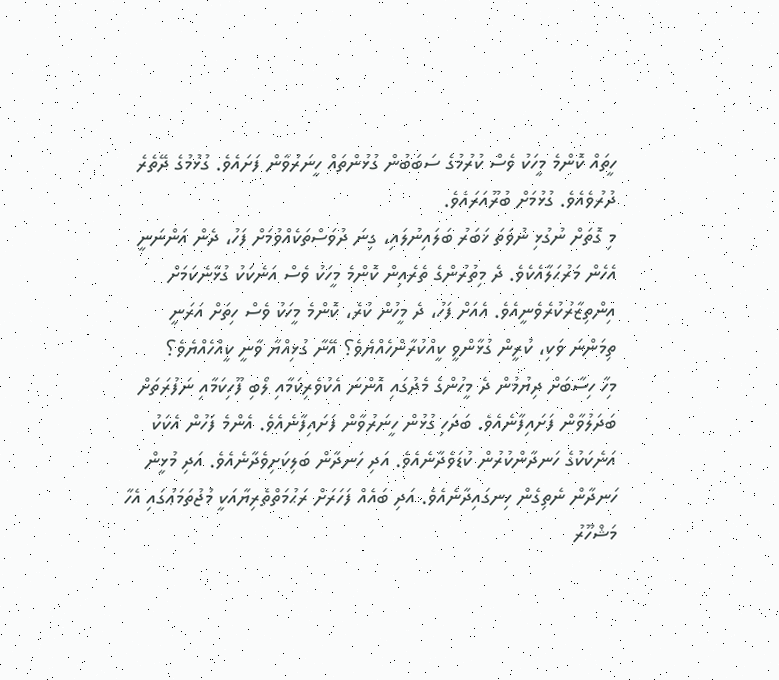ހީތައް ކޮންމެ މީހަކު ވެސް ކުރުމުގެ ސަބަބުން ގުޅުންތައް ހީނަރުވާން ފަށައެވެ. ގުޅުމުގެ ދޭތެރެ ދުރުވެއެވެ. ގުޅުމަށް ބުރޫއަރައެވެ.
މި ގޮތަށް ނުގުޅި ނުވަތަ ޚަބަރު ބަލައިނުލައި، ގިނަ ދުވަސްތަކެއްވުމަށް ފަހު، ދެން އަންނަނީ އެހެން މަރުޙަލާއެކެވެ. ދެ މިތުރުންގެ ތެރެއިން ކޮންމެ މީހަކު ވެސް އަނެކަކު ގުޅާނެކަމަށް އިންތިޒާރުކުރެވެނީއެވެ. އެއަށް ފަހު، ދެ މީހުން ކުރެ، ކޮންމެ މީހަކު ވެސް ހިތަށް އަރަނީ ތިމަންނަ ވަކި، ކުރީން ގުޅާންވީ ކީއްކުރާންހެއްޔެވެ؟ އޭނާ ގުޅިއްޔާ ވާނީ ކީއްހެއްޔެވެ؟
މިހާ ހިސާބަށް ދިޔުމުން ދެ މީހުންގެ މެދުގައި އޮންނަ އެކުވެރިކަމާއި ލޯބި ފޫހިކަމާއި ނަފުރަތަށް ބަދަލުވާން ފަށައިފާނެއެވެ. ބަދަހި ގުޅުން ހީނަރުވާން ފަށައިފާނެއެވެ. އެންމެ ފަހުން އެކަކު އަނެކަކުގެ ހަނދާންކުރުން ކުޑަވެދާނެއެވެ. އަދި ހަނދާން ބަލިކަށިވެދާނެއެވެ. އަދި މުޅީން ހަނދާން ނެތިގެން ހިނގައިދާނެއެވެ. އަދި ބައެއް ފަހަރަށް ރަޙުމަތްތެރިޔާއަކީ މުޖުތަމަޢުގައި އެހާ މަޝްހޫރު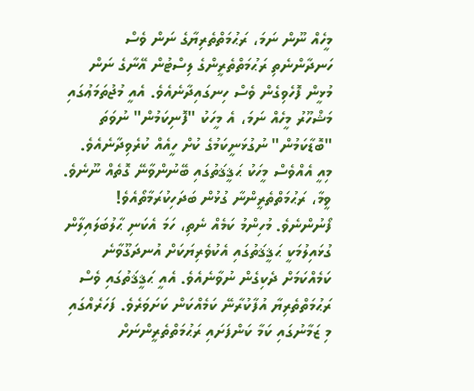މީހެއް ނޫން ނަމަ، ރަޙުމަތްތެރިޔާގެ ނަން ވެސް ހަނދާންނެތި ރަޙުމަތްތެރީންގެ ލިސްޓުން އޭނާގެ ނަން މުޅީން ފޮހެވިގެން ވެސް ހިނގައިދާނެއެވެ. އެއީ މުޖުތަމަޢުގައި މަޝްހޫރު މީހެއް ނަމަ، އެ މީހަކު "ފޮނިކަމުން" ނުވަތަ "ބޮޑާކަމުން" ނުގުޅަނީކަމުގެ ކުށް ހީއެއް ކުރެވިދާނެއެވެ. މިއީ އެއްވެސް މީހަކު ޙަޤީޤަތުގައި ބޭނުންވާނޭ ގޮތެއް ނޫނެވެ.
ވީމާ، ރަޙުމަތްތެރީންނާ ގުޅުން ބަދަހިކުރަމާތޯއެވެ! ފޯނުންނެވެ. މުހިންމު ކަމެއް ނެތި، ހަމަ އެކަނި ޙާލުބަލައިލާން ގުޅައިލުމަކީ ޙަޤީޤަތުގައި އެކުވެރިޔަކަށް އުނދަގޫވާނެ ކަމެއްކަމަށް ދެކިގެން ނުވާނެއެވެ. އެއީ ޙަޤީޤަތުގައި ވެސް ރަޙުމަތްތެރިޔާ އުފާކުރާނޭ ކަމެއްކަން ކަށަވަރެވެ. ފަހަރެއްގައި މި ޒަމާނުގައި ކަމާ ކަންފަށައި ރަޙުމަތްތެރީންނަށް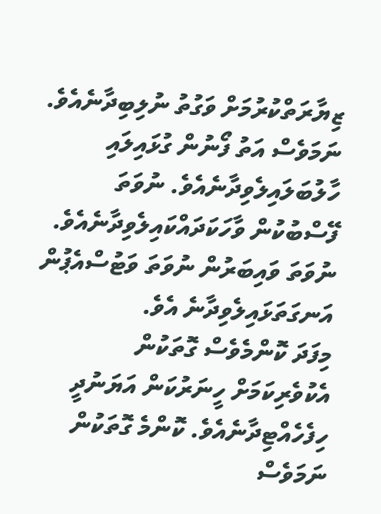ޒިޔާރަތްކުރުމަށް ވަގުތު ނުލިބިދާނެއެވެ. ނަމަވެސް އަތު ފޯނުން ގުޅައިލައި ހާލުބަލައިލެވިދާނެއެވެ. ނުވަތަ ފޭސްބުކުން ވާހަކަދައްކައިލެވިދާނެއެވެ. ނުވަތަ ވައިބަރުން ނުވަތަ ވަޓުސްއެޕުން އަނގަތަޅައިލެވިދާނެ އެވެ.
މިފަދަ ކޮންމެވެސް ގޮތަކުން އެކުވެރިކަމަށް ހީނަރުކަން އަޔަނުދީ ހިފެހެއްޓިދާނެއެވެ. ކޮންމެ ގޮތަކުން ނަމަވެސް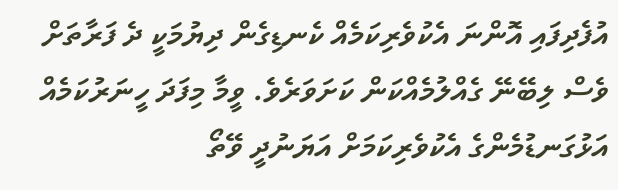އުފެދިފައި އޮންނަ އެކުވެރިކަމެއް ކެނޑިގެން ދިޔުމަކީ ދެ ފަރާތަށް ވެސް ލިބޭނޭ ގެއްލުމެއްކަން ކަށަވަރެވެ. ވީމާ މިފަދަ ހީނަރުކަމެއް އަޅުގަނޑުމެންގެ އެކުވެރިކަމަށް އަޔަނުދީ ވޭތޯ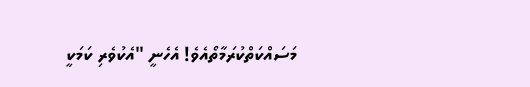މަސައްކަތްކުރަމާތޯއެވެ! އެހެނީ "އެކުވެރި ކަމަކީ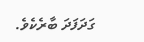ގަދަފަދަ ބާރެކެވެ.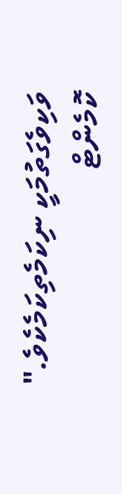ވަކިވެގަތުމަކީ ނިކަމެތިކަމެކެވެ."
ކޮމެންޓް